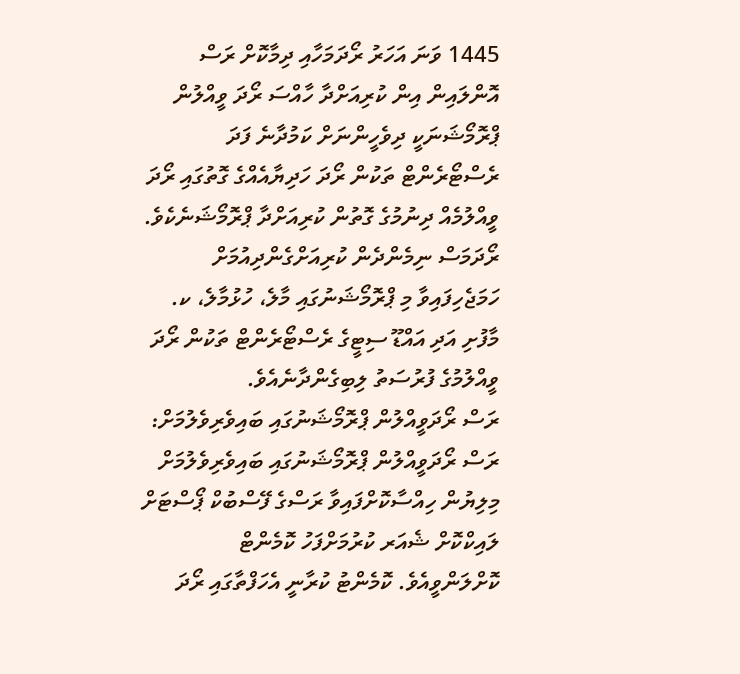1445 ވަނަ އަހަރު ރޯދަމަހާއި ދިމާކޮށް ރަސް އޮންލައިން އިން ކުރިއަށްދާ ހާއްސަ ރޯދަ ވީއްލުން ޕްރޮމޯޝަނަކީ ދިވެހީންނަށް ކަމުދާނެ ފަދަ ރެސްޓޯރެންޓް ތަކުން ރޯދަ ހަދިޔާއެއްގެ ގޮތުގައި ރޯދަ ވީއްލުމެއް ދިނުމުގެ ގޮތުން ކުރިއަށްދާ ޕްރޮމޯޝަނެކެވެ. ރޯދަމަސް ނިމެންދެން ކުރިއަށްގެންދިއުމަށް ހަމަޖެހިފައިވާ މި ޕްރޮމޯޝަނުގައި މާލެ، ހުޅުމާލެ، ކ. މާފުށި އަދި އައްޑޫ ސިޓީގެ ރެސްޓޯރެންޓް ތަކުން ރޯދަ ވީއްލުމުގެ ފުރުސަތު ލިބިގެންދާނެއެވެ.
ރަސް ރޯދަވީއްލުން ޕްރޮމޯޝަނުގައި ބައިވެރިވެލުމަށް:
ރަސް ރޯދަވީއްލުން ޕްރޮމޯޝަނުގައި ބައިވެރިވެލުމަށް މިލިޔުން ހިއްސާކޮށްފައިވާ ރަސްގެ ފޭސްބުކް ޕޯސްޓަށް ލައިކްކޮށް ޝެއަރ ކުރުމަށްފަހު ކޮމެންޓް ކޮށްލަންވީއެވެ. ކޮމެންޓު ކުރާނީ އެހަފްތާގައި ރޯދަ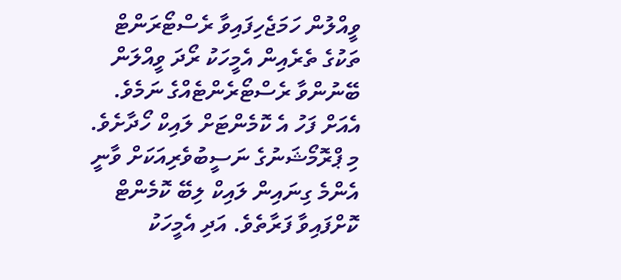ވީއްލުން ހަމަޖެހިފައިވާ ރެސްޓޯރަންޓް ތަކުގެ ތެރެއިން އެމީހަކު ރޯދަ ވީއްލަން ބޭނުންވާ ރެސްޓޯރެންޓެއްގެ ނަމެވެ. އެއަށް ފަހު އެ ކޮމެންޓަށް ލައިކް ހޯދާށެވެ.
މި ޕްރޮމޯޝަނުގެ ނަސީބުވެރިއަކަށް ވާނީ އެންމެ ގިނައިން ލައިކް ލިބޭ ކޮމެންޓް ކޮށްފައިވާ ފަރާތެވެ. އަދި އެމީހަކު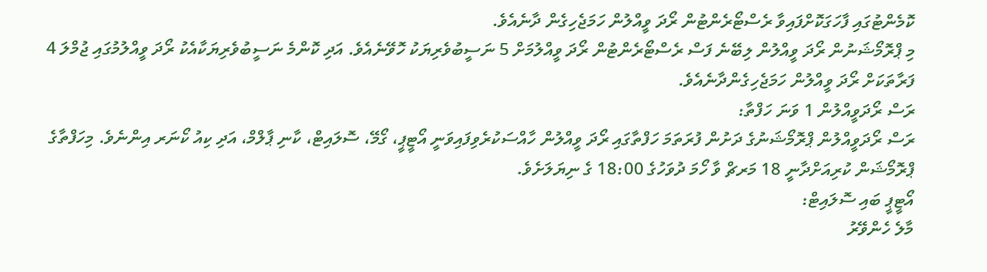ކޮމެންޓުގައި ފާހަގަކޮށްފައިވާ ރެސްޓޯރެންޓުން ރޯދަ ވީއްލުން ހަމަޖެހިގެން ދާނެއެވެ.
މި ޕްރޮމޯޝަނުން ރޯދަ ވީއްލުން ލިބޭނެ ފަސް ރެސްޓޯރެންޓުން ރޯދަ ވީއްލުމަށް 5 ނަސީބުވެރިޔަކު ހޮވޭނެއެވެ. އަދި ކޮންމެ ނަސީބުވެރިޔަކާއެކު ރޯދަ ވީއްލުމުގައި ޖުމްލަ 4 ފަރާތަކަށް ރޯދަ ވީއްލުން ހަމަޖެހިގެންދާނެއެވެ.
ރަސް ރޯދަވީއްލުން 1 ވަނަ ހަފްތާ:
ރަސް ރޯދަވީއްލުން ޕްރޮމޯޝަނުގެ ދަށުން ފުރަތަމަ ހަފްތާގައި ރޯދަ ވީއްލުން ހާއްސަކުރެވިފައިވަނީ އޯޓީޕީ، ގޯމޭ، ސޮލައިޓް، ކާނި ޕާލްމް، އަދި ކިއު ކޯނަރ އިންނެވެ. މިހަފްތާގެ ޕްރޮމޯޝަން ކުރިއަށްދާނީ 18 މަރޗް ވާ ހޯމަ ދުވަހުގެ 18:00 ގެ ނިޔަލަށެވެ.
އޯޓީޕީ ބައި ސޮލައިޓް:
މާލެ ހެންވޭރު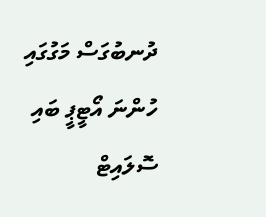ދުނބުގަސް މަގުގައި ހުންނަ އޯޓީޕީ ބައި ސޮލައިޓް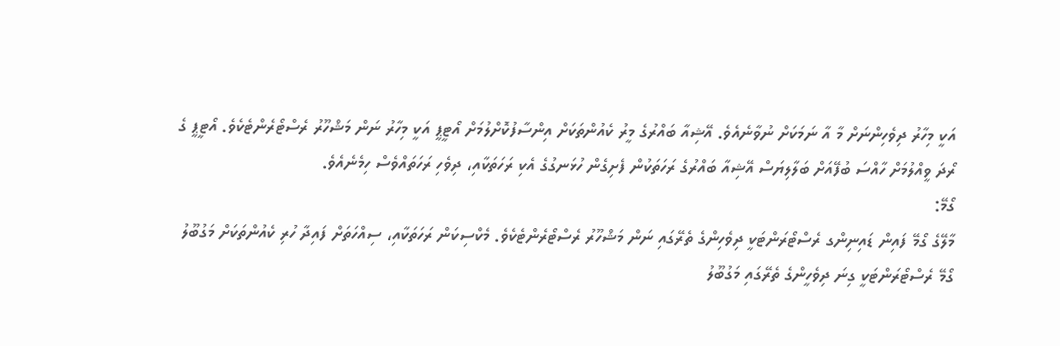އަކީ މިހާރު ދިވެހިންނަށް މާ އާ ނަމަކަށް ނުވާނެއެވެ. އޭޝިއާ ބައްރުގެ މީރު ކެއުންތަކަށް އިންސާފުކޮށްލުމަށް އޯޓީޕީ އަކީ މިހާރު ނަން މަޝްހޫރު ރެސްޓޯރެންޓެކެވެ. އޯޓީޕީ ގެ ރޯދަ ވީއްލުމަށް ހާއްސަ ބުފޭއަށް ބަލާލިޔަސް އޭޝިއާ ބައްރުގެ ރަހަތަކުން ފެށިގެން ހުޅަނގުގެ އެކި ރަހަތަކާއި، ދިވެހި ރަހަތައްވެސް ހިމެނެއެވެ.
ގޯމޭ:
މާލޭގެ ގޯމޭ ފައިން ޑައިނިންގ ރެސްޓޯރަންޓަކީ ދިވެހިންގެ ތެރޭގައި ނަން މަޝްހޫރު ރެސްޓޯރެންޓެކެވެ. މެކްސިކަން ރަހަތަކާއި، ސިއްހަތަށް ފައިދާ ހުރި ކެއުންތަކަށް މަގުބޫލު ގޯމޭ ރެސްޓޯރަންޓަކީ ގިނަ ދިވެހީންގެ ތެރޭގައި މަގުބޫލު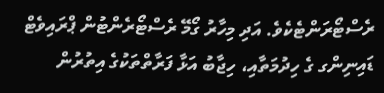ރެސްޓޯރަންޓެކެވެ. އަދި މިހާރު ގޯމޭ ރެސްޓޯރެންޓުން ޕްރައިވެޓް ޑައިނިންގ ގެ ހިދުމަތާއި، ހިޖާބު އަޅާ ފަރާތްތަކުގެ އިތުރުން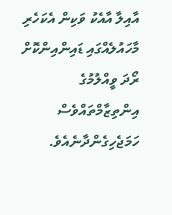އާއިލާ އާއެކު ވަކިން އެކަހެރި މާހައުލެއްގައި ޑައިންއިންކޮށް ރޯދަ ވީއްލުމުގެ އިންތިޒާމްތައްވެސް ހަމަޖެހިގެންދާނެއެވެ.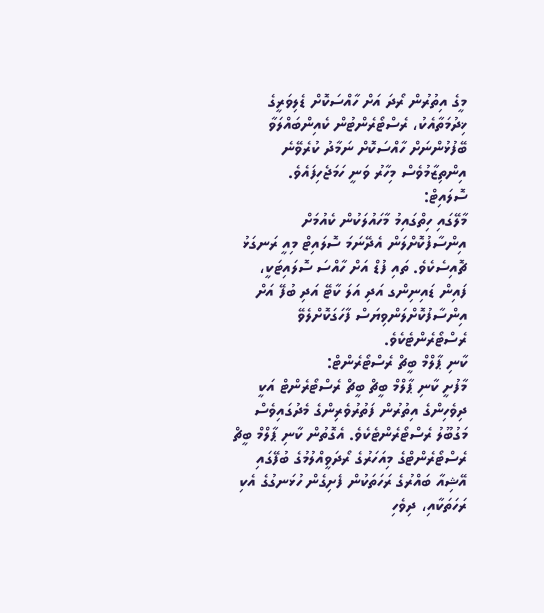މީގެ އިތުރުން ރޯދަ އަށް ހާއްސަކޮށް ޑެލިވަރީގެ ޚިދުމަތާއެކު، ރެސްޓޯރެންޓުން ކެއިންބައްލަވާ ބޭފުޅުންނަށް ހާއްސަކޮށް ނަމާދު ކުރެވޭނެ އިންތިޒާމުވެސް މިހާރު ވަނީ ހަމަޖެހިފައެވެ.
ސޮލައިޓް:
މާލޭގައި ހިތްގައިމު މާހައުލަކުން ކެއުމަށް އިންސާފުކޮށްލަން އެދޭނަމަ ސޮލައިޓް މިއީ ރަނގަޅު ޗޮއިސެކެވެ. ތައި ފުޑް އަށް ހާއްސަ ސޮލައިޓަކީ، ފައިން ޑައިނިންގ އަދި އަލަ ކާޓޭ އަދި ބުފޭ އަށް އިންސާފުކޮށްލަންވިޔަސް ފާހަގަކޮށްލެވޭ ރެސްޓޯރެންޓެކެވެ.
ކާނި ޕާލްމް ބީޗް ރެސްޓޯރެންޓް:
މާފުށީ ކާނި ޕާލްމް ބީޗް ބީޗް ރެސްޓޯރެންޓް އަކީ ދިވެހިންގެ އިތުރުން ފަތުރުވެރިންގެ މެދުގައިވެސް މަގުބޫލު ރެސްޓޯރެންޓެކެވެ. އެގޮތުން ކާނި ޕާލްމް ބީޗް ރެސްޓޯރެންޓްގެ މިއަހަރުގެ ރޯދަވީއްލުމުގެ ބުފޭގައި އޭޝިއާ ބައްރުގެ ރަހަތަކުން ފެށިގެން ހުޅަނގުގެ އެކި ރަހަތަކާއި، ދިވެހި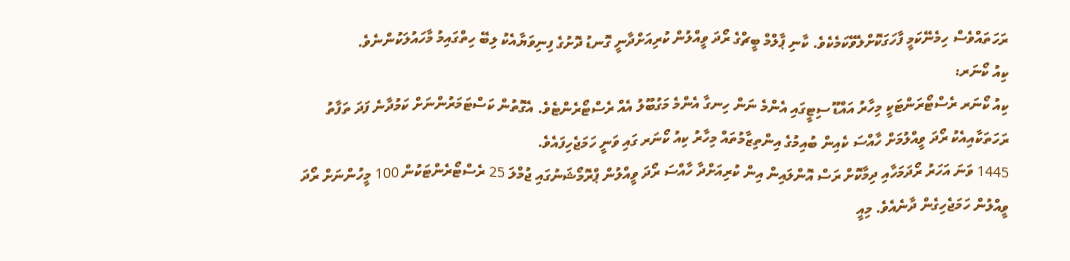ރަހަތައްވެސް ހިމެނޭކަމީ ފާހަގަކޮށްލެވޭކަމެކެވެ. ކާނި ޕާލްމް ބީޗްގެ ރޯދަ ވީއްލުން ކުރިއަށްދާނީ ގޮނޑު ދޮށުގެ ފިނިވަޔާއެކު ލިބޭ ހިތްގައިމު މާހައުލަކުންނެވެ.
ކިއު ކޯނަރ:
ކިއު ކޯނަރ ރެސްޓޯރަންޓަކީ މިހާރު އައްޑޫ ސިޓީގައި އެންމެ ނަން ހިނގާ އެންމެ މަގުބޫލު އެއް ރެސްޓޯރެންޓެވެ. އެގޮތުން ކަސްޓަމަރުންނަށް ކަމުދާނެ ފަދަ ތަފާތު ރަހަތަކާއިއެކު ރޯދަ ވީއްލުމަށް ހާއްސަ ކެއިން ބުއިމުގެ އިންތިޒާމުތައް މިހާރު ކިއު ކޯނަރ ގައި ވަނީ ހަމަޖެހިފައެވެ.
1445 ވަނަ އަހަރު ރޯދަމަހާއި ދިމާކޮށް ރަސް އޮންލައިން އިން ކުރިއަށްދާ ހާއްސަ ރޯދަ ވީއްލުން ޕްރޮމޯޝަނުގައި ޖުމްލަ 25 ރެސްޓޯރެންޓަކުން 100 މީހުންނަށް ރޯދަ ވީއްލުން ހަމަޖެހިގެން ދާނެއެވެ. މިއީ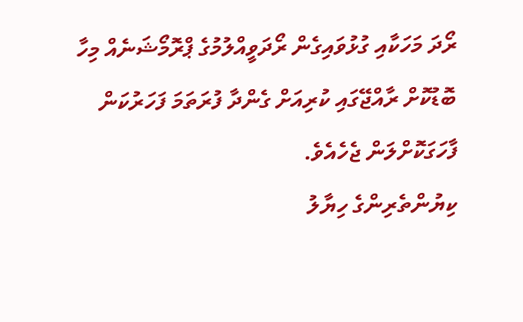ރޯދަ މަހަކާއި ގުޅުވައިގެން ރޯދަވީއްލުމުގެ ޕްރޮމޯޝަނެއް މިހާ ބޮޑުކޮށް ރާއްޖޭގައި ކުރިއަށް ގެންދާ ފުރަތަމަ ފަހަރުކަން ފާހަގަކޮށްލަން ޖެހެއެވެ.
ކިޔުންތެރިންގެ ހިޔާލު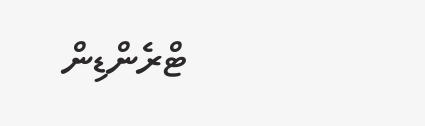ޓްރެންޑިން